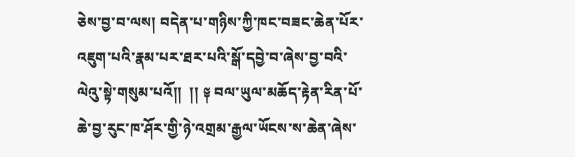ཅེས་བྱ་བ་ལས། བདེན་པ་གཉིས་ཀྱི་ཁང་བཟང་ཆེན་པོར་འཇུག་པའི་རྣམ་པར་ཐར་པའི་སྒོ་དབྱེ་བ་ཞེས་བྱ་བའི་ལེའུ་སྟེ་གསུམ་པའོ།།  །། ༈ བལ་ཡུལ་མཆོད་རྟེན་རིན་པོ་ཆེ་བྱ་རུང་ཁ་ཤོར་གྱི་ཉེ་འགྲམ་རྒྱལ་ཡོངས་ས་ཆེན་ཞེས་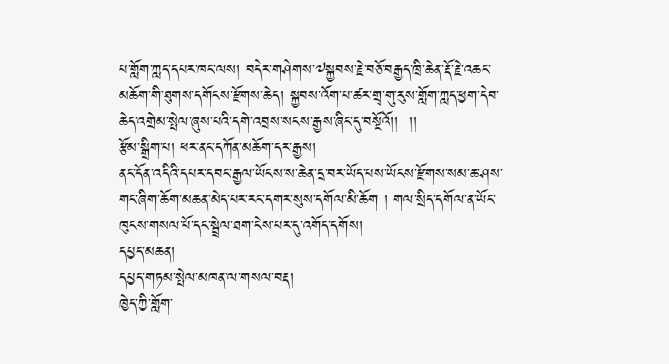པ་གློག་ཀླད་དཔར་ཁང་ལས། བདེར་གཤེགས་༧སྐྱབས་རྗེ་བཅོ་བརྒྱད་ཁྲི་ཆེན་རྡོ་རྗེ་འཆང་མཆོག་གི་ཐུགས་དགོངས་རྫོགས་ཆེད། སྐྱབས་འོག་པ་ཚར་གྲྭ་གུ་རུས་གློག་ཀླད་ཕྱག་དེབ་ཆེད་འགྲེམ་སྤེལ་ཞུས་པའི་དགེ་འབྲས་སངས་རྒྱས་ཞིང་དུ་བསྔོའོ།།  །།
རྩོམ་སྒྲིག་པ། ཕར་ནང་དཀོན་མཆོག་དར་རྒྱས།
ནང་དོན་འདིའི་དཔར་དབང་རྒྱལ་ཡོངས་ས་ཆེན་དྲ་བར་ཡོད་པས་ཡོངས་རྫོགས་སམ་ཆ་ཤས་གང་ཞིག་ཆོག་མཆན་མེད་པར་རང་དགར་སུས་དགོལ་མི་ཆོག ། གལ་སྲིད་དགོལ་ན་ཡོང་ཁུངས་གསལ་པོ་དང་སྦྲེལ་ཐག་ངེས་པར་དུ་འགོད་དགོས།
དཔྱད་མཆན།
དཔྱད་གཏམ་སྤེལ་མཁན་ལ་གསལ་བརྡ།
ཁྱེད་ཀྱི་གློག་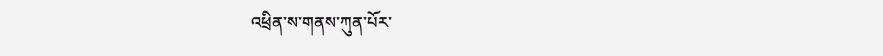འཕྲིན་ས་གནས་ཀུན་པོར་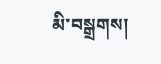མི་བསྒྲགས།